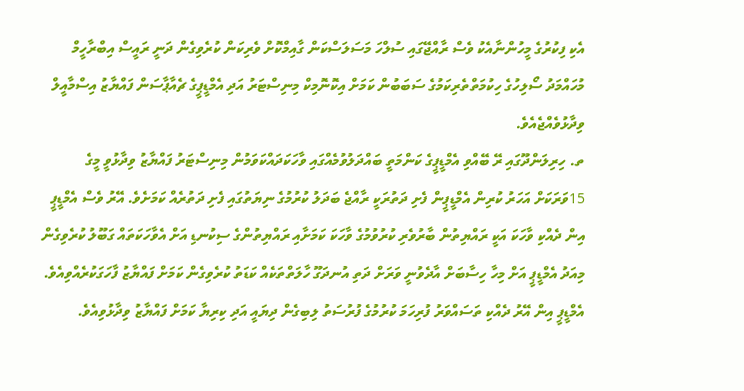އެކި ފިކުރުގެ މީހުންނާއެކު ވެސް ރާއްޖޭގައި ސުލްހަ މަސަލަސްކަން ގާއިމްކޮށް ވެރިކަން ކުރެވިގެން ދަނީ ރައީސް އިބްރާހީމް މުހައްމަދު ސޯލިހުގެ ހިކުމަތްތެރިކަމުގެ ސަބަބުން ކަމަށް އިކޮނޮމިކް މިނިސްޓަރު އަދި އެމްޑީޕީގެ ޗެއާޕާސަން ފައްޔާޒު އިސްމާއީލް ވިދާޅުވެއްޖެއެވެ.
ތ. ހިރިލަންދޫގައި ރޭ ބޭއްވި އެމްޑީޕީގެ ކަންމަތީ ބައްދަލުވުމެއްގައި ވާހަކަދައްކަވަމުން މިނިސްޓަރު ފައްޔާޒު ވިދާޅުވީ މީގެ 15ވަރަކަށް އަހަރު ކުރިން އެމްޑީޕީން ފެށި ދަތުރަކީ ރާއްޖެ ބަދަލު ކުރުމުގެ ނިޔަތުގައި ފެށި ދަތުރެއް ކަމަށެވެ. އޭރު ވެސް އެމްޑީޕީ އިން ދެއްކި ވާހަކަ އަކީ ރައްޔިތުން ބާރުވެރި ކުރުވުމުގެ ވާހަކަ ކަމަށާއި ރައްޔިތުންގެ ސިކުނޑި އަށް އެވާހަކަތައް ގަބޫލު ކުރެވިގެން މިއަދު އެމްޑީޕީ އަށް މިހާ ހިސާބަށް އާދެވުނީ ވަރަށް ދަތި އުނދަގޫ ހާލަތްތަކެއް ކަޑަތު ކުރެވިގެން ކަމަށް ފައްޔާޒު ފާހަގަކުރެއްވިއެވެ.
އެމްޑީޕީ އިން އޭރު ދެއްކި ތަސައްވަރު ފުރިހަމަ ކުރުމުގެ ފުރުސަތު ލިބިގެން ދިޔައީ އަދި ކިރިޔާ ކަމަށް ފައްޔާޒު ވިދާޅުވިއެވެ.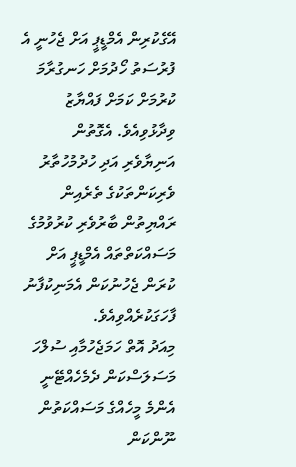އޭގެކުރިން އެމްޑީޕީ އަށް ޖެހުނީ އެ ފުރުސަތު ހޯދުމަށް ހަނގުރާމަ ކުރުމަށް ކަމަށް ފައްޔާޒު ވިދާޅުވިއެވެ. އެގޮތުން އަނިޔާވެރި އަދި ހުދުމުހުތާރު ވެރިކަންތަކުގެ ތެރެއިން ރައްޔިތުން ބާރުވެރި ކުރުވުމުގެ މަސައްކަތްތައް އެމްޑީޕީ އަށް ކުރަން ޖެހުނުކަން އެމަނިކުފާނު ފާހަގަކުރެއްވިއެވެ.
މިއަދު އޮތް ހަމަޖެހުމާއި ސުލްހަ މަސަލަސްކަން ދެމެހެއްޓޭނީ އެންމެ މީހެއްގެ މަސައްކަތުން ނޫންކަން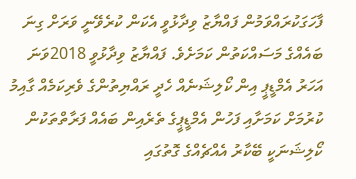ފާހަގަކުރައްވަމުން ފައްޔާޒު ވިދާޅުވީ އެކަން ކުރެވޭނީ ވަރަށް ގިނަ ބައެއްގެ މަސައްކަތުން ކަމަށެވެ. ފައްޔާޒު ވިދާޅުވީ 2018ވަނަ އަހަރު އެމްޑީޕީ އިން ކޯލިޝަނެއް ހެދީ ރައްޔިތުންގެ ވެރިކަމެއް ގާއިމު ކުރުމަށް ކަމަށާއި ފަހުން އެމްޑީޕީގެ ތެރެއިން ބައެއް ފަރާތްތަކުން ކޯލިޝަނަކީ ބޭކާރު އެއްޗެއްގެ ގޮތުގައި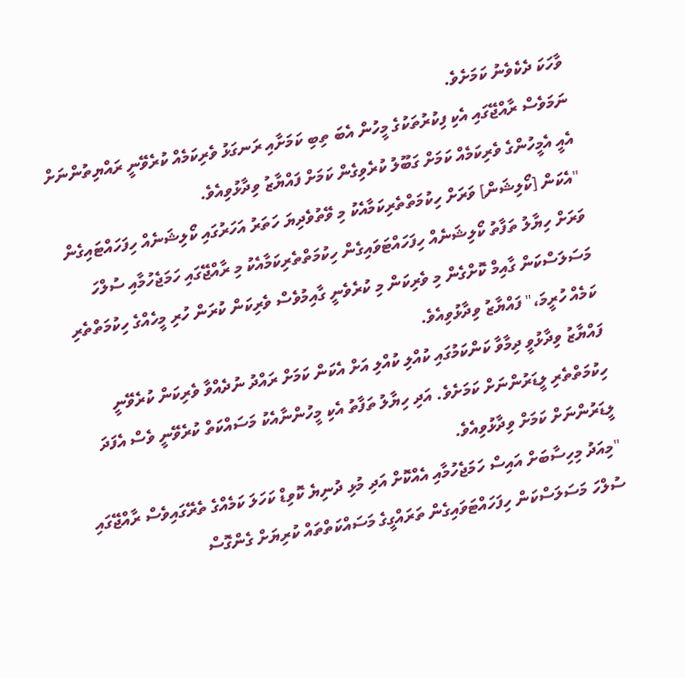ވާހަކަ ދެކެވެނު ކަމަށެވެ.
ނަމަވެސް ރާއްޖޭގައި އެކި ފިކުރުތަކުގެ މީހުން އެބަ ތިބި ކަމަށާއި ރަނގަޅު ވެރިކަމެއް ކުރެވޭނީ ރައްޔިތުންނަށް އެއީ އެމީހުންގެ ވެރިކަމެއް ކަމަށް ގަބޫލު ކުރެވިގެން ކަމަށް ފައްޔާޒު ވިދާޅުވިއެވެ.
"އެކަން [ކޯލިޝަން] ވަރަށް ހިކުމަތްތެރިކަމާއެކު މި ވޭތުވެދިޔަ ހަތަރު އަހަރުގައި ކޯލިޝަނެއް ހިފަހައްޓައިގެން ވަރަށް ހިޔާލު ތަފާތު ކޯލިޝަނެއް ހިފަހައްޓަވައިގެން ހިކުމަތްތެރިކަމާއެކު މި ރާއްޖޭގައި ހަމަޖެހުމާއި ސުލްހަ މަސަލަސްކަން ގާއިމް ކޮށްގެން މި ވެރިކަން މި ކުރެވެނީ ގާއިމުވެސް ވެރިކަން ކުރަން ހުރި މީހެއްގެ ހިކުމަތްތެރި ކަމެއް ހުރީމަ،" ފައްޔާޒު ވިދާޅުވިއެވެ.
ފައްޔާޒު ވިދާޅުވީ ދިމާވާ ކަންކަމުގައި ކުއްލި ކުއްލި އަށް އެކަން ކަމަށް ރައްދު ނުދެއްވާ ވެރިކަން ކުރެވޭނީ ހިކުމަތްތެރި ލީޑަރުންނަށް ކަމަށެވެ. އަދި ހިޔާލު ތަފާތު އެކި މީހުންނާއެކު މަސައްކަތް ކުރެވޭނީ ވެސް އެފަދަ ލީޑަރުންނަށް ކަމަށް ވިދާޅުވިއެވެ.
"މިއަދު މިހިސާބަށް އައިސް ހަމަޖެހުމާއި އެއްކޮށް އަދި މުޅި ދުނިޔެ ކޮވިޑް ކަހަލަ ކަމެއްގެ ތެރޭގައިވެސް ރާއްޖޭގައި ސުލްހަ މަސަލަސްކަން ހިފަހައްޓަވައިގެން ތަރައްގީގެ މަސައްކަތްތައް ކުރިޔަށް ގެންގޮސް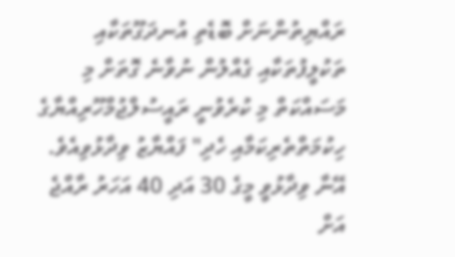ރައްޔިތުންނަށް ބޮޑެތި އުނދަގޫތަކާއި ތަކުލީފުތަކާއި ގެއްލުން ނުވާނެ ގޮތަށް މި މަސައްކަތް މި ކުރެވުނީ ރައީސުލްޖުމްހޫރިއްޔާގެ ހިކުމަތްތެރިކަމާއި ހެދި" ފައްޔާޒު ވިދާޅުވިއެވެ.
އޭނާ ވިދާޅުވީ މީގެ 30 އަދި 40 އަހަރު ރާއްޖެ އަށް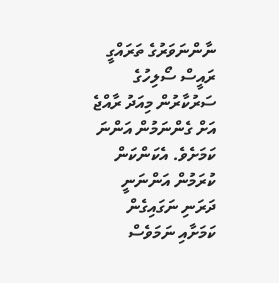ނާންނަވަރުގެ ތަރައްގީ ރައީސް ސޯލިހުގެ ސަރުކާރުން މިއަދު ރާއްޖެ އަށް ގެންނަމުން އަންނަ ކަމަށެވެ. އެކަންކަން ކުރަމުން އަންނަނީ ދަރަނި ނަގައިގެން ކަމަށާއި ނަމަވެސް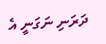ދަރަނި ނަގަނީ އެ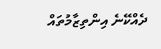ދެއްކޭނެ އިންތިޒާމުތައް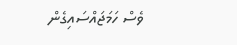ވެސް ހަމަޖައްސައިގެން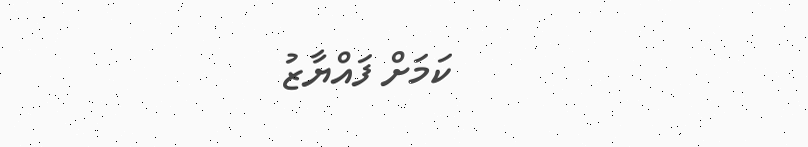ކަމަށް ފައްޔާޒު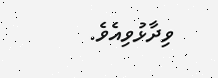ވިދާޅުވިއެވެ.